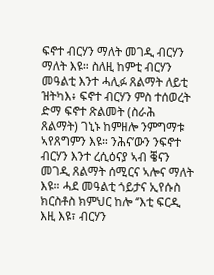ፍኖተ ብርሃን ማለት መገዲ ብርሃን ማለት እዩ። ስለዚ ከምቲ ብርሃን መዓልቲ እንተ ሓሊፉ ጸልማት ለይቲ ዝትካእ፥ ፍኖተ ብርሃን ምስ ተሰወረት ድማ ፍኖተ ጽልመት (ስራሕ ጸልማት) ገኒኑ ከምዘሎ ንምግማቱ ኣየጸግምን እዩ። ንሕና’ውን ንፍኖተ ብርሃን እንተ ረሲዕናያ ኣብ ቔናን መገዲ ጸልማት ሰሚርና ኣሎና ማለት እዩ። ሓደ መዓልቲ ጎይታና ኢየሱስ ክርስቶስ ክምህር ከሎ ‘’እቲ ፍርዲ እዚ እዩ፣ ብርሃን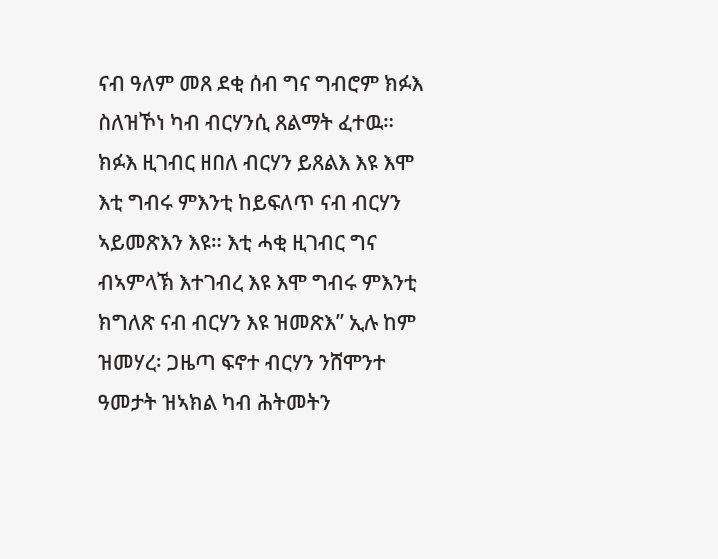ናብ ዓለም መጸ ደቂ ሰብ ግና ግብሮም ክፉእ ስለዝኾነ ካብ ብርሃንሲ ጸልማት ፈተዉ። ክፉእ ዚገብር ዘበለ ብርሃን ይጸልእ እዩ እሞ እቲ ግብሩ ምእንቲ ከይፍለጥ ናብ ብርሃን ኣይመጽእን እዩ። እቲ ሓቂ ዚገብር ግና ብኣምላኽ እተገብረ እዩ እሞ ግብሩ ምእንቲ ክግለጽ ናብ ብርሃን እዩ ዝመጽእ’’ ኢሉ ከም ዝመሃረ፡ ጋዜጣ ፍኖተ ብርሃን ንሸሞንተ ዓመታት ዝኣክል ካብ ሕትመትን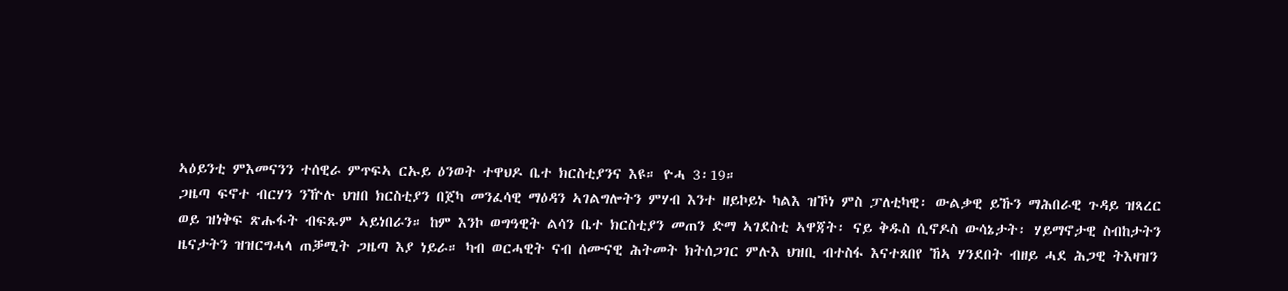ኣዕይንቲ ምእመናንን ተሰዊራ ምጥፍኣ ርኡይ ዕንወት ተዋህዶ ቤተ ክርስቲያንና እዩ። ዮሓ 3፡19።
ጋዜጣ ፍኖተ ብርሃን ንዅሉ ህዝበ ክርስቲያን በጀካ መንፈሳዊ ማዕዳን ኣገልግሎትን ምሃብ እንተ ዘይኮይኑ ካልእ ዝኾነ ምስ ፓለቲካዊ፡ ውልቃዊ ይኹን ማሕበራዊ ጉዳይ ዝጻረር ወይ ዝነቅፍ ጽሑፋት ብፍጹም ኣይነበራን። ከም እንኮ ወግዓዊት ልሳን ቤተ ክርስቲያን መጠን ድማ ኣገደስቲ ኣዋጃት፡ ናይ ቅዱስ ሲኖዶስ ውሳኔታት፡ ሃይማኖታዊ ስብከታትን ዜናታትን ዝዝርግሓላ ጠቓሚት ጋዜጣ እያ ነይራ። ካብ ወርሓዊት ናብ ሰሙናዊ ሕትመት ክትሰጋገር ምሉእ ህዝቢ ብተስፋ እናተጸበየ ኸኣ ሃንደበት ብዘይ ሓደ ሕጋዊ ትእዛዝን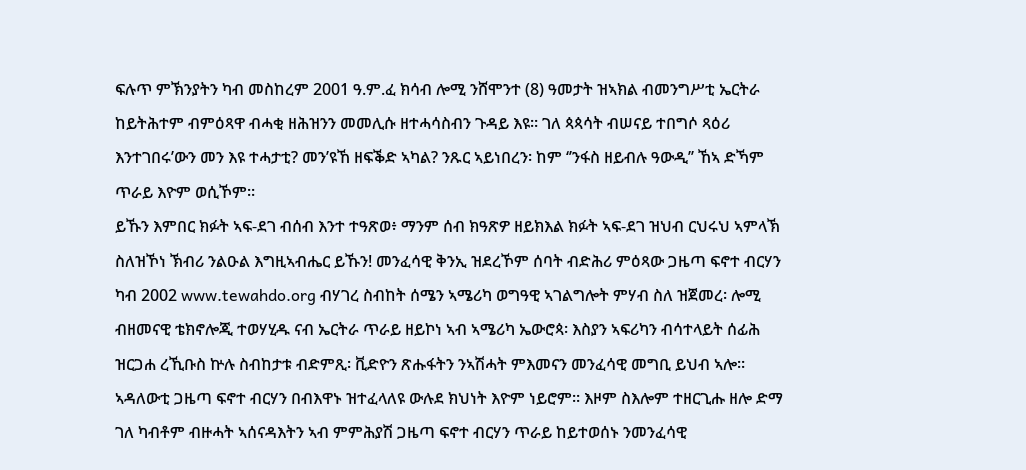ፍሉጥ ምኽንያትን ካብ መስከረም 2001 ዓ.ም.ፈ ክሳብ ሎሚ ንሸሞንተ (8) ዓመታት ዝኣክል ብመንግሥቲ ኤርትራ ከይትሕተም ብምዕጻዋ ብሓቂ ዘሕዝንን መመሊሱ ዘተሓሳስብን ጉዳይ እዩ። ገለ ጳጳሳት ብሠናይ ተበግሶ ጻዕሪ እንተገበሩ’ውን መን እዩ ተሓታቲ? መን’ዩኸ ዘፍቕድ ኣካል? ንጹር ኣይነበረን፡ ከም ‘’ንፋስ ዘይብሉ ዓውዲ’’ ኸኣ ድኻም ጥራይ እዮም ወሲኾም።
ይኹን እምበር ክፉት ኣፍ-ደገ ብሰብ እንተ ተዓጽወ፥ ማንም ሰብ ክዓጽዎ ዘይክእል ክፉት ኣፍ-ደገ ዝህብ ርህሩህ ኣምላኽ ስለዝኾነ ኽብሪ ንልዑል እግዚኣብሔር ይኹን! መንፈሳዊ ቅንኢ ዝደረኾም ሰባት ብድሕሪ ምዕጻው ጋዜጣ ፍኖተ ብርሃን ካብ 2002 www.tewahdo.org ብሃገረ ስብከት ሰሜን ኣሜሪካ ወግዓዊ ኣገልግሎት ምሃብ ስለ ዝጀመረ፡ ሎሚ ብዘመናዊ ቴክኖሎጂ ተወሃሂዱ ናብ ኤርትራ ጥራይ ዘይኮነ ኣብ ኣሜሪካ ኤውሮጳ፡ እስያን ኣፍሪካን ብሳተላይት ሰፊሕ ዝርጋሐ ረኺቡስ ኵሉ ስብከታቱ ብድምጺ፡ ቪድዮን ጽሑፋትን ንኣሽሓት ምእመናን መንፈሳዊ መግቢ ይህብ ኣሎ።
ኣዳለውቲ ጋዜጣ ፍኖተ ብርሃን በብእዋኑ ዝተፈላለዩ ውሉደ ክህነት እዮም ነይሮም። እዞም ስእሎም ተዘርጊሑ ዘሎ ድማ ገለ ካብቶም ብዙሓት ኣሰናዳእትን ኣብ ምምሕያሽ ጋዜጣ ፍኖተ ብርሃን ጥራይ ከይተወሰኑ ንመንፈሳዊ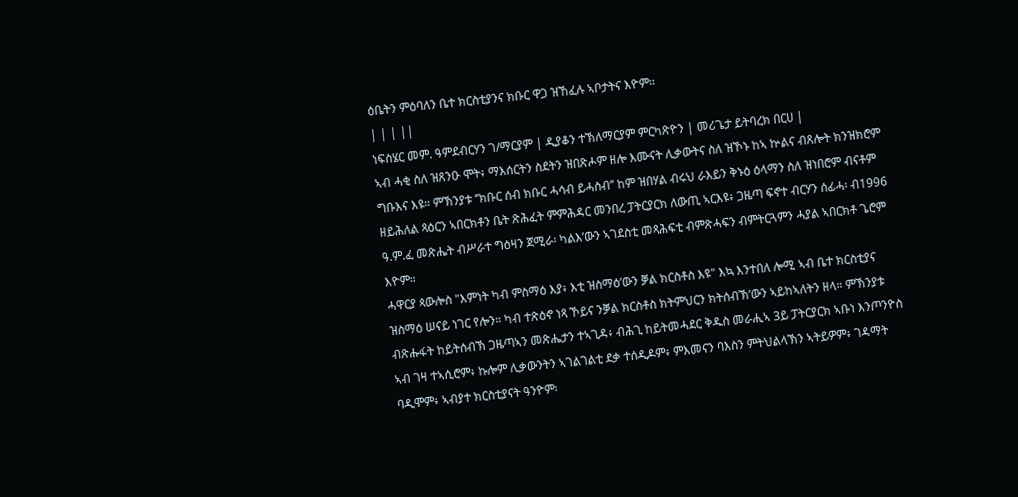ዕቤትን ምዕባለን ቤተ ክርስቲያንና ክቡር ዋጋ ዝኸፈሉ ኣቦታትና እዮም።
| | | ||
ነፍስሄር መም. ዓምደብርሃን ገ/ማርያም | ዲያቆን ተኽለማርያም ምርካጽዮን | መሪጌታ ይትባረክ በርሀ |
ኣብ ሓቂ ስለ ዝጸንዑ ሞት፥ ማእሰርትን ስደትን ዝበጽሖም ዘሎ እሙናት ሊቃውትና ስለ ዝኾኑ ከኣ ኵልና ብጸሎት ክንዝክሮም ግቡእና እዩ። ምኽንያቱ ‘’ክቡር ሰብ ክቡር ሓሳብ ይሓስብ’’ ከም ዝበሃል ብሩህ ራእይን ቅኑዕ ዕላማን ስለ ዝነበሮም ብናቶም ዘይሕለል ጻዕርን ኣበርክቶን ቤት ጽሕፈት ምምሕዳር መንበረ ፓትርያርክ ለውጢ ኣርእዩ፥ ጋዜጣ ፍኖተ ብርሃን ሰፊሓ፡ ብ1996 ዓ.ም.ፈ መጽሔት ብሥራተ ግዕዛን ጀሚራ፡ ካልእ’ውን ኣገደስቲ መጻሕፍቲ ብምጽሓፍን ብምትርጓምን ሓያል ኣበርክቶ ጌሮም እዮም።
ሓዋርያ ጳውሎስ "እምነት ካብ ምስማዕ እያ፥ እቲ ዝስማዕ’ውን ቓል ክርስቶስ እዩ" እኳ እንተበለ ሎሚ ኣብ ቤተ ክርስቲያና ዝስማዕ ሠናይ ነገር የሎን። ካብ ተጽዕኖ ነጻ ኾይና ንቓል ክርስቶስ ክትምህርን ክትሰብኽ’ውን ኣይከኣለትን ዘላ። ምኽንያቱ ብጽሑፋት ከይትሰብኽ ጋዜጣኣን መጽሔታን ተኣጊዳ፥ ብሕጊ ከይትመሓደር ቅዱስ መራሒኣ 3ይ ፓትርያርክ ኣቡነ እንጦንዮስ ኣብ ገዛ ተኣሲሮም፥ ኩሎም ሊቃውንትን ኣገልገልቲ ደቃ ተሰዲዶም፥ ምእመናን ባእስን ምትህልላኽን ኣትይዎም፥ ገዳማት ባዲሞም፥ ኣብያተ ክርስቲያናት ዓንዮም፡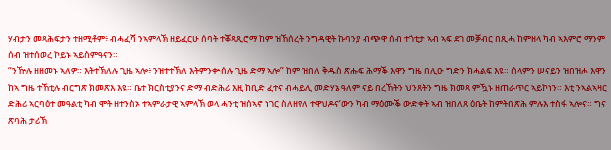ሃብታን መጻሕፍታን ተዘሚቶም፥ ብሓፈሻ ንኣምላኽ ዘይፈርሁ ሰባት ተቖጻጺሮማ ከም ዝኸሰረት ንግዳዊት ኩባንያ ብጭዋ ሰብ ተጎቲታ ኣብ ኣፍ ደገ መቓብር በጺሓ ከምዘላ ካብ ኣእምሮ ማንም ሰብ ዝተሰወረ ኮይኑ ኣይስምዓናን።
‘’ንዅሉ ዘዘመኑ ኣለዎ። እትተኽለሉ ጊዜ ኣሎ፥ ንዝተተኽለ እትምንቍሰሉ ጊዜ ድማ ኣሎ’’ ከም ዝበለ ቅዱስ ጽሑፍ ሕማቕ እዋን ግዜ በሊዑ ግድን ክሓልፍ እዩ። ሰላምን ሠናይን ዝበዝሖ እዋን ከኣ ግዜ ተኸቲሉ ብርግጽ ክመጽእ እዩ። ቤተ ክርስቲያንና ድማ ብድሕሪ እዚ ከቢድ ፈተና ብሓይሊ መድሃኔ ዓለም ናይ በረኸትን ህንጸትን ግዜ ክመጻ ምዃኑ ዘጠራጥር ኣይኮነን። እቲ ንኣልኣዛር ድሕሪ ኣርባዕተ መዓልቲ ካብ ሞት ዘተንስኦ ተኣምራታዊ ኣምላኽ ወላ ሓንቲ ዝሰኣኖ ነገር ስለዘየለ ተዋህዶና’ውን ካብ ማዕሙቕ ውድቀት ኣብ ዝበለጸ ዕቤት ከምትበጽሕ ምሉእ ተስፋ ኣሎና። ግና ጽባሕ ታሪኽ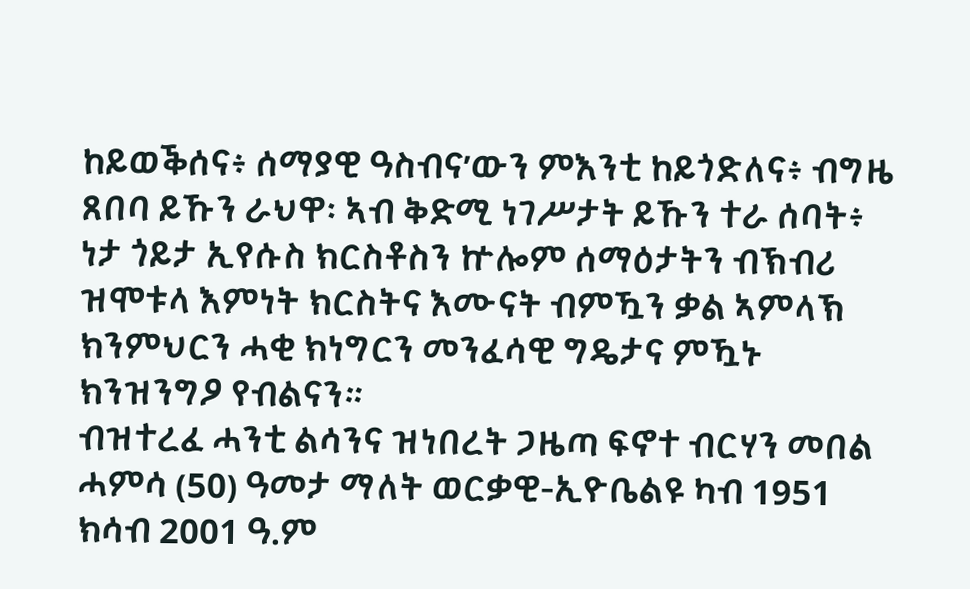ከይወቕሰና፥ ሰማያዊ ዓስብና’ውን ምእንቲ ከይጎድለና፥ ብግዜ ጸበባ ይኹን ራህዋ፡ ኣብ ቅድሚ ነገሥታት ይኹን ተራ ሰባት፥ ነታ ጎይታ ኢየሱስ ክርስቶስን ኵሎም ሰማዕታትን ብኽብሪ ዝሞቱላ እምነት ክርስትና እሙናት ብምዃን ቃል ኣምላኽ ክንምህርን ሓቂ ክነግርን መንፈሳዊ ግዴታና ምዃኑ ክንዝንግዖ የብልናን።
ብዝተረፈ ሓንቲ ልሳንና ዝነበረት ጋዜጣ ፍኖተ ብርሃን መበል ሓምሳ (50) ዓመታ ማለት ወርቃዊ-ኢዮቤልዩ ካብ 1951 ክሳብ 2001 ዓ.ም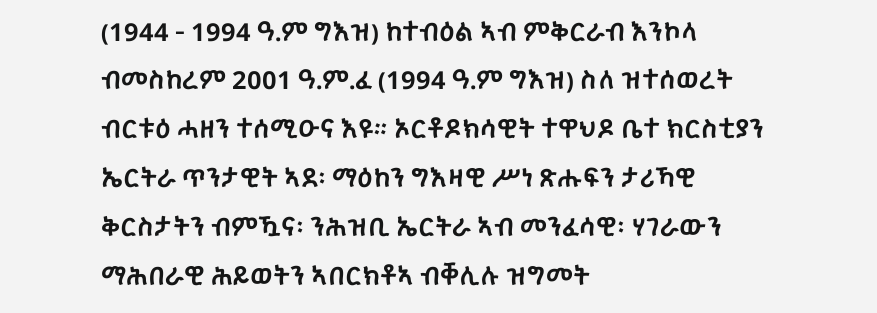(1944 - 1994 ዓ.ም ግእዝ) ከተብዕል ኣብ ምቅርራብ እንኮላ ብመስከረም 2001 ዓ.ም.ፈ (1994 ዓ.ም ግእዝ) ስለ ዝተሰወረት ብርቱዕ ሓዘን ተሰሚዑና እዩ። ኦርቶዶክሳዊት ተዋህዶ ቤተ ክርስቲያን ኤርትራ ጥንታዊት ኣደ፡ ማዕከን ግእዛዊ ሥነ ጽሑፍን ታሪኻዊ ቅርስታትን ብምዃና፡ ንሕዝቢ ኤርትራ ኣብ መንፈሳዊ፡ ሃገራውን ማሕበራዊ ሕይወትን ኣበርክቶኣ ብቐሊሉ ዝግመት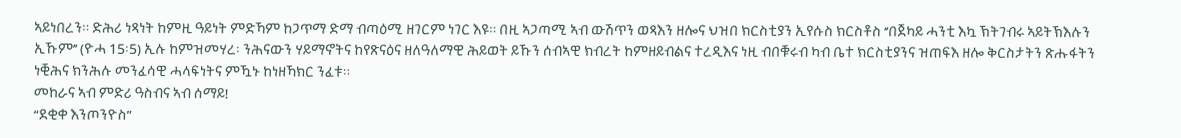ኣይነበረን። ድሕሪ ነጻነት ከምዚ ዓይነት ምድኻም ከጋጥማ ድማ ብጣዕሚ ዘገርም ነገር እዩ። በዚ ኣጋጣሚ ኣብ ውሽጥን ወጻእን ዘሎና ህዝበ ክርስቲያን ኢየሱስ ክርስቶስ ‘’በጀካይ ሓንቲ እኳ ኽትገብሩ ኣይትኽእሉን ኢኹም’’ (ዮሓ 15፡5) ኢሉ ከምዝመሃረ፡ ንሕናውን ሃይማኖትና ከየጽናዕና ዘለዓለማዊ ሕይወት ይኹን ሰብኣዊ ክብረት ከምዘይብልና ተረዲእና ነዚ ብበቑሩብ ካብ ቤተ ክርስቲያንና ዝጠፍእ ዘሎ ቅርስታትን ጽሑፋትን ነቒሕና ክንሕሉ መንፈሳዊ ሓላፍነትና ምዃኑ ከነዘኻክር ንፈቱ።
መከራና ኣብ ምድሪ ዓስብና ኣብ ሰማይ!
“ደቂቀ እንጦንዮስ”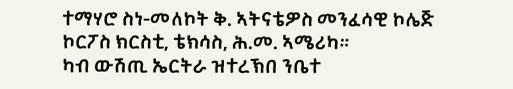ተማሃሮ ስነ-መለኮት ቅ. ኣትናቴዎስ መንፈሳዊ ኮሌጅ
ኮርፖስ ክርስቲ, ቴክሳስ, ሕ.መ. ኣሜሪካ።
ካብ ውሽጢ ኤርትራ ዝተረኽበ ንቤተ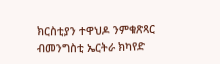ክርስቲያን ተዋህዶ ንምቁጽጻር ብመንግስቲ ኤርትራ ክካየድ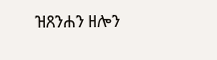ዝጸንሐን ዘሎን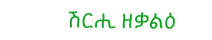ሽርሒ ዘቃልዕ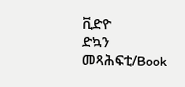ቪድዮ
ድኳን መጻሕፍቲ/Book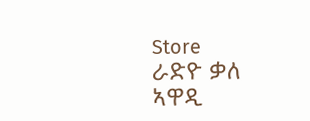Store
ራድዮ ቃለ ኣዋዲ